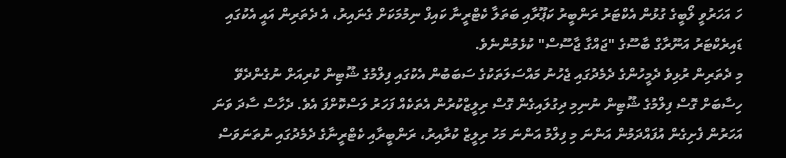ހަ އަހަރުވީ ލޯބީގެ ގުޅުން އެކްޓަރު ރަންބީރު ކަޕޫރާއި ބަތަލާ ކެޓްރީނާ ކައިފް ނިމުމަކަށް ގެނައިރު، އެ ދެތަރިން އައީ އެކުގައި ޑައިރެކްޓަރު އަނޫރާގް ބާސޫގެ "ޖައްގާ ޖާސޫސް" ކުޅެމުންނެވެ.
މި ދެތަރިން ރުޅިވެ ދެމީހުންގެ ދެމެދުގައި ޖެހުނު މައްސަލަތަކުގެ ސަބަބުން އެކުގައި ފިލްމުގެ ޝޫޓިން ކުރިއަށް ނުގެންދެވޭ ހިސާބަށް ގޮސް ފިލްމުގެ ޝޫޓިން ނުނިމި ދިގުލައިގެން ގޮސް ރިލީޒްކުރުން އެތަކެއް ފަހަރު ލަސްކޮށްފަ އެވެ. ދެހާސް ސާދަ ވަނަ އަހަރުން ފެށިގެން އުފައްދަމުން އަންނަ މި ފިލްމު އަންނަ މަހު ރިލީޒް ކުރާއިރު، ރަންބީރާއި ކެޓްރީނާގެ ދެމެދުގައި ނުތަނަވަސް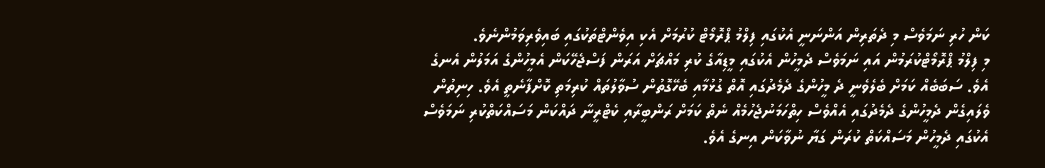ކަން ހުރި ނަމަވެސް މި ދެތަރިން އަންނަނީ އެކުގައި ފިލްމު ޕްރޮމޯޓް ކުރުމަށް އެކި އިވެންޓްތަކުގައި ބައިވެރިވަމުންނެވެ.
މި ފިލްމު ޕްރޮމޯޓްކުރަމުން އައި ނަމަވެސް ދެމީހުން އެކުގައި މީޑިއާގެ ކުރި މައްޗަށް އަރަން ފަސްޖެހޭކަން އެމީހުންގެ އަމަލުން އެނގެ އެވެ. ސަބަބެއް ކަމަށް ބެލެވެނީ ދެ މީހުންގެ ދެމެދުގައި އޮތް ގުޅުމާއި ބެހޭގޮތުން ސުވާލުތައް ކުރިމަތި ކޮށްފާނެތީ އެވެ. ހިނިތުން ވެލައިގެން ދެމީހުންގެ ދެމެދުގައި އެއްވެސް ހިތްހަމަނުޖެހުމެއް ނެތް ކަމަށް ރަންބީރާއި ކެޓްރީނާ ދައްކަން މަސައްކަތްކުރި ނަމަވެސް އެކުގައި ދެމީހުން މަސައްކަތް ކުރަން ގަޔާ ނުވާކަން އިނގެ އެވެ.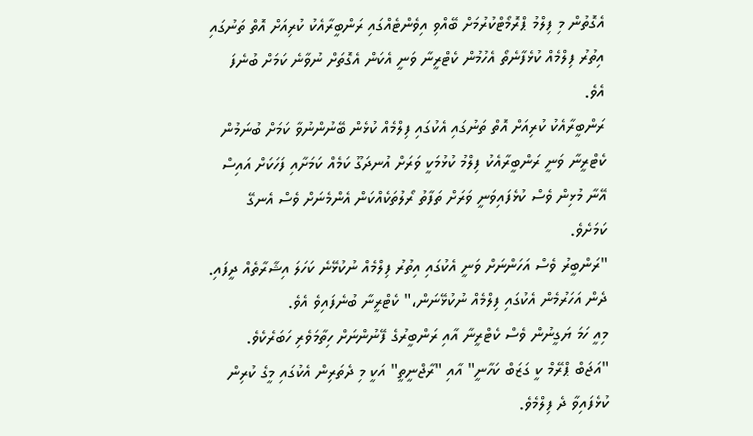އެގޮތުން މި ފިލްމު ޕްރޮމޯޓްކުރުމަށް ބޭއްވި އިވެންޓެއްގައި ރަންބީރާއެކު ކުރިއަށް އޮތް ތަނުގައި އިތުރު ފިލްމެއް ކުޅެފާނެތޯ އެހުމުން ކެޓްރީނާ ވަނީ އެކަން އެގޮތަށް ނުވާނެ ކަމަށް ބުނެފަ އެވެ.
ރަންބީރާއެކު ކުރިއަށް އޮތް ތަނުގައި އެކުގައި ފިލްމެއް ކުޅެން ބޭނުންނުވާ ކަމަށް ބުނަމުން ކެޓްރީނާ ވަނީ ރަންބީރާއެކު ފިލްމު ކުޅުމަކީ ވަރަށް އުނދަގޫ ކަމެއް ކަމަށާއި ފަހަކަށް އައިސް އޭނާ މުޅިން ވެސް ކުޅެފައިވަނީ ވަރަށް ތަފާތު ރޯލުތަކެއްކަން އެންމެނަށް ވެސް އެނގޭ ކަމަށެވެ.
"ރަންބީރު ވެސް އަހަންނަށް ވަނީ އެކުގައި އިތުރު ފިލްމެއް ނުކުޅޭނެ ކަހަލަ އިޝާރާތެއް ދީފައި. ދެން އަހަރުމެން އެކުގައި ފިލްމެއް ނުކުޅޭނަން،" ކެޓްރީނާ ބުނެފައިވެ އެވެ.
މިއީ ހަމަ ޔަގީނުން ވެސް ކެޓްރީނާ އާއި ރަންބީރުގެ ފޭނުންނަށް ހިތާމަވެރި ހަބަރެކެވެ. "އަޖަބް ޕްރޭމް ކީ ގަޒަބް ކަހާނީ" އާއި "ރާޖްނީތީ" އަކީ މި ދެތަރިން އެކުގައި މީގެ ކުރިން ކުޅެފައިވާ ދެ ފިލްމެވެ.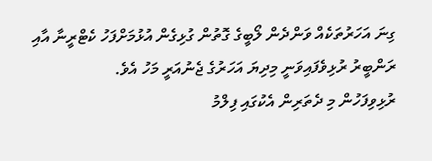ގިނަ އަހަރުތަކެއް ވަންދެން ލޯބީގެ ގޮތުން ގުޅިގެން އުޅުމަށްފަހު ކެޓްރީނާ އާއި ރަންބީރު ރުޅިވެފައިވަނީ މިދިޔަ އަހަރުގެ ޖެނުއަރީ މަހު އެވެ.
ރުޅިވިފަހުން މި ދެތަރިން އެކުގައި ފިލްމު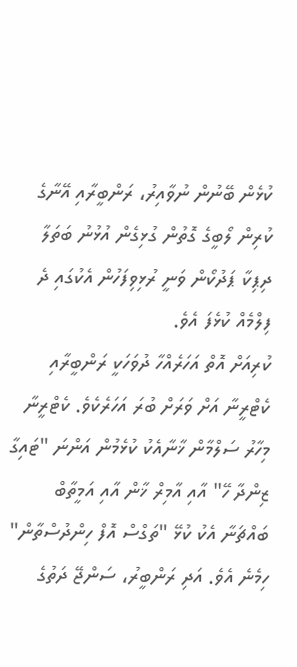ކުޅެން ބޭނުން ނުވާއިރު، ރަންބީރާއި އޭނާގެ ކުރިން ލޯބީގެ ގޮތުން ގުޅިގެން އުޅުނު ބަތަލާ ދިޕިކާ ޕަދުކޯން ވަނީ ރުޅިވިފަހުން އެކުގައި ދެ ފިލްމެއް ކުޅެފަ އެވެ.
ކުރިއަށް އޮތް އަހަރެއްހާ ދުވަހަކީ ރަންބީރާއި ކެޓްރީނާ އަށް ވަރަށް ބުރަ އަހަރެކެވެ. ކެޓްރީނާ މިހާރު ސަލްމާން ޚާނާއެކު ކުޅެމުން އަންނަ "ޓައިގާ ޒިންދާ ހޭ" އާއި އާމިރް ޚާން އާއި އަމީތާބް ބައްޗަނާ އެކު ކުޅޭ "ތަގްސް އޮފް ހިންދުސްތާން" ހިމެނެ އެވެ. އަދި ރަންބީރު، ސަންޖޭ ދަތުގެ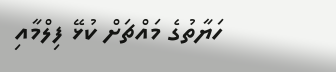ހަޔާތުގެ މައްޗަށް ކުޅޭ ފިލްމާއި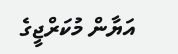އަޔާން މުކަރްޖީގެ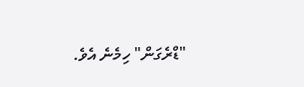"ޑްރެގަން" ހިމެނެ އެވެ.